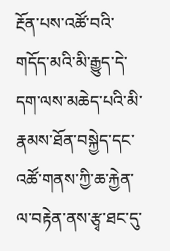རྔོན་པས་འཚོ་བའི་གདོད་མའི་མི་རྒྱུད་དེ་དག་ལས་མཆེད་པའི་མི་རྣམས་ཐོན་བསྐྱེད་དང་འཚོ་གནས་ཀྱི་ཆ་རྐྱེན་ལ་བརྟེན་ནས་རྩྭ་ཐང་དུ་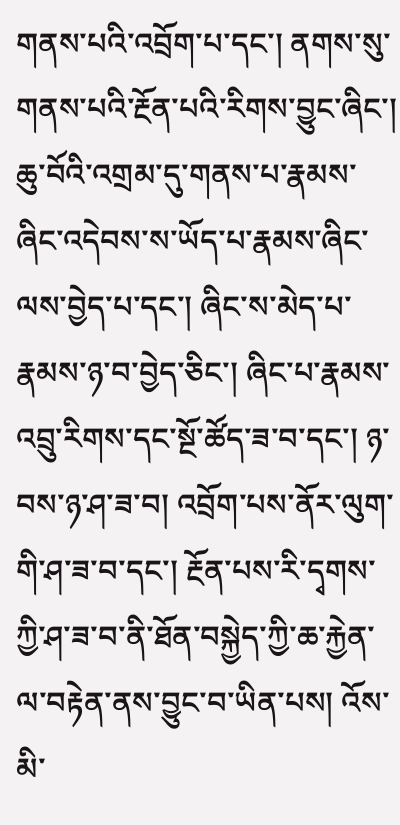གནས་པའི་འབྲོག་པ་དང་། ནགས་སུ་གནས་པའི་རྔོན་པའི་རིགས་བྱུང་ཞིང་། ཆུ་བོའི་འགྲམ་དུ་གནས་པ་རྣམས་ཞིང་འདེབས་ས་ཡོད་པ་རྣམས་ཞིང་ལས་བྱེད་པ་དང་། ཞིང་ས་མེད་པ་རྣམས་ཉ་བ་བྱེད་ཅིང་། ཞིང་པ་རྣམས་འབྲུ་རིགས་དང་སྔོ་ཚོད་ཟ་བ་དང་། ཉ་བས་ཉ་ཤ་ཟ་བ། འབྲོག་པས་ནོར་ལུག་གི་ཤ་ཟ་བ་དང་། རྔོན་པས་རི་དྭགས་ཀྱི་ཤ་ཟ་བ་ནི་ཐོན་བསྐྱེད་ཀྱི་ཆ་རྐྱེན་ལ་བརྟེན་ནས་བྱུང་བ་ཡིན་པས། འོས་མི་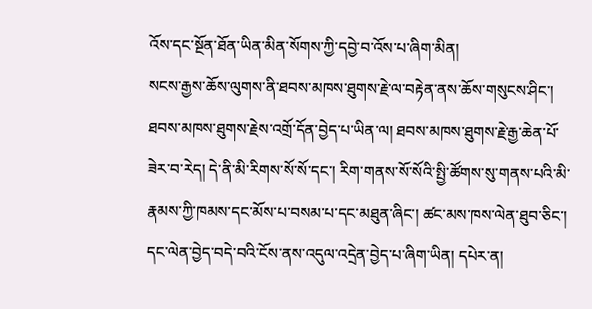འོས་དང་སྔོན་ཐོན་ཡིན་མིན་སོགས་ཀྱི་དབྱེ་བ་འོས་པ་ཞིག་མིན།
སངས་རྒྱས་ཆོས་ལུགས་ནི་ཐབས་མཁས་ཐུགས་རྗེ་ལ་བརྟེན་ནས་ཆོས་གསུངས་ཤིང་། ཐབས་མཁས་ཐུགས་རྗེས་འགྲོ་དོན་བྱེད་པ་ཡིན་ལ། ཐབས་མཁས་ཐུགས་རྗེ་རྒྱ་ཆེན་པོ་ཟེར་བ་རེད། དེ་ནི་མི་རིགས་སོ་སོ་དང་། རིག་གནས་སོ་སོའི་སྤྱི་ཚོགས་སུ་གནས་པའི་མི་རྣམས་ཀྱི་ཁམས་དང་མོས་པ་བསམ་པ་དང་མཐུན་ཞིང་། ཚང་མས་ཁས་ལེན་ཐུབ་ཅིང་། དང་ལེན་བྱེད་བདེ་བའི་ངོས་ནས་འདུལ་འདྲེན་བྱེད་པ་ཞིག་ཡིན། དཔེར་ན།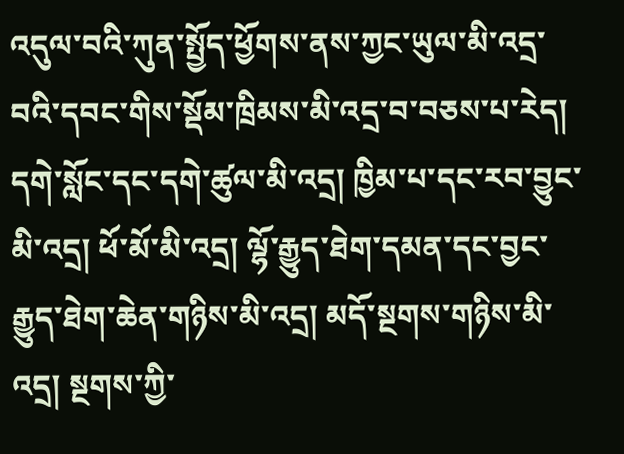འདུལ་བའི་ཀུན་སྤྱོད་ཕྱོགས་ནས་ཀྱང་ཡུལ་མི་འདྲ་བའི་དབང་གིས་སྡོམ་ཁྲིམས་མི་འདྲ་བ་བཅས་པ་རེད། དགེ་སློང་དང་དགེ་ཚུལ་མི་འདྲ། ཁྱིམ་པ་དང་རབ་བྱུང་མི་འདྲ། ཕོ་མོ་མི་འདྲ། ལྷོ་རྒྱུད་ཐེག་དམན་དང་བྱང་རྒྱུད་ཐེག་ཆེན་གཉིས་མི་འདྲ། མདོ་སྔགས་གཉིས་མི་འདྲ། སྔགས་ཀྱི་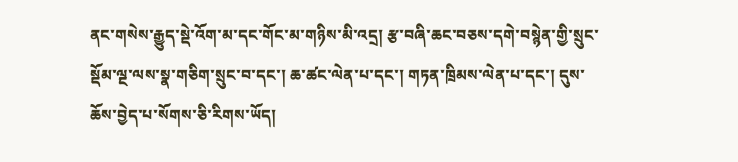ནང་གསེས་རྒྱུད་སྡེ་འོག་མ་དང་གོང་མ་གཉིས་མི་འདྲ། རྩ་བཞི་ཆང་བཅས་དགེ་བསྙེན་གྱི་སྲུང་སྡོམ་ལྔ་ལས་སྣ་གཅིག་སྲུང་བ་དང་། ཆ་ཚང་ལེན་པ་དང་། གཏན་ཁྲིམས་ལེན་པ་དང་། དུས་ཆོས་བྱེད་པ་སོགས་ཅི་རིགས་ཡོད།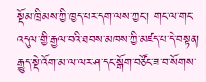སྡོམ་ཁྲིམས་ཀྱི་ཁྱད་པར་དག་ལས་ཀྱང་། གང་ལ་གང་འདུལ་གྱི་རྒྱལ་བའི་ཐབས་མཁས་ཀྱི་མཛད་པ་དེ་བསྟན། རྒྱུད་སྡེ་འོག་མ་ལ་ལར་ཤ་དང་སྒོག་བཙོང་ཟ་བ་སོགས་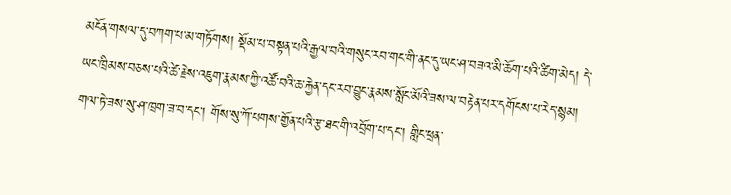མངོན་གསལ་དུ་བཀག་པ་མ་གཏོགས། སྡོམ་པ་བསྟན་པའི་རྒྱལ་བའི་གསུང་རབ་གང་གི་ནང་དུ་ཡང་ཤ་བཟའ་མི་ཆོག་པའི་ཚིག་མེད། དེ་ཡང་ཁྲིམས་བཅས་པའི་ཚེ་རྗེས་འཇུག་རྣམས་ཀྱི་འཚོ་བའི་ཆ་རྐྱེན་དང་རབ་བྱུང་རྣམས་སློང་མོའི་ཟས་ལ་བརྟེན་པར་དགོངས་པ་རེད་སྙམ། གལ་ཏེ་ཟས་སུ་ཤ་ཁྲག་ཟ་བ་དང་། གོས་སུ་ཀོ་པགས་གྱོན་པའི་རྩ་ཐང་གི་འབྲོག་པ་དང་། གླིང་ཕྲན་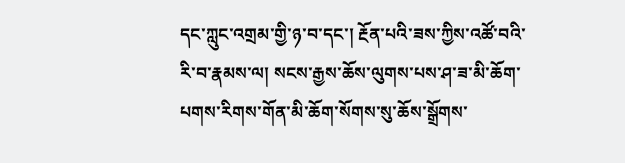དང་ཀླུང་འགྲམ་གྱི་ཉ་བ་དང་། རྔོན་པའི་ཟས་ཀྱིས་འཚོ་བའི་རི་བ་རྣམས་ལ། སངས་རྒྱས་ཆོས་ལུགས་པས་ཤ་ཟ་མི་ཆོག་པགས་རིགས་གོན་མི་ཆོག་སོགས་སུ་ཆོས་སྒྲོགས་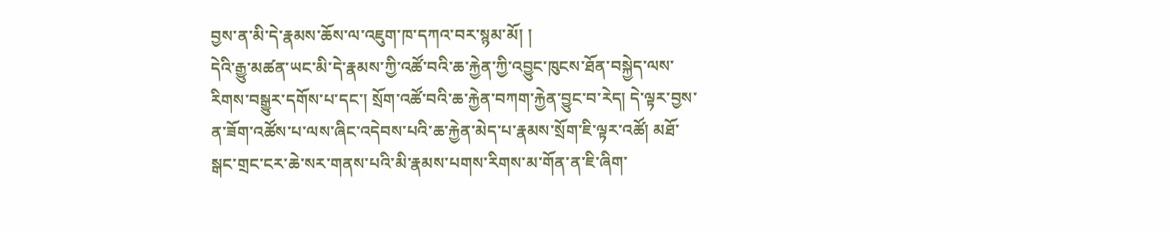བྱས་ན་མི་དེ་རྣམས་ཆོས་ལ་འཇུག་ཁ་དཀའ་བར་སྙམ་མོ། །
དེའི་རྒྱུ་མཚན་ཡང་མི་དེ་རྣམས་ཀྱི་འཚོ་བའི་ཆ་རྐྱེན་ཀྱི་འབྱུང་ཁུངས་ཐོན་བསྐྱེད་ལས་རིགས་བསྒྱུར་དགོས་པ་དང་། སྲོག་འཚོ་བའི་ཆ་རྐྱེན་བཀག་རྐྱེན་བྱུང་བ་རེད། དེ་ལྟར་བྱས་ན་ཟོག་འཚོས་པ་ལས་ཞིང་འདེབས་པའི་ཆ་རྐྱེན་མེད་པ་རྣམས་སྲོག་ཇི་ལྟར་འཚོ། མཐོ་སྒང་གྲང་ངར་ཆེ་སར་གནས་པའི་མི་རྣམས་པགས་རིགས་མ་གོན་ན་ཇི་ཞིག་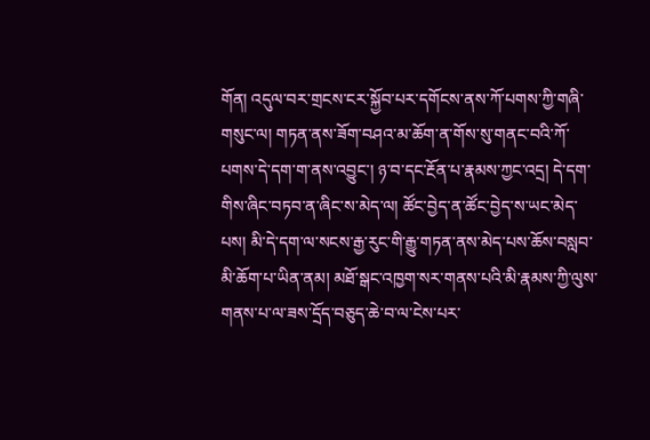གོན། འདུལ་བར་གྲངས་ངར་སྐྱོབ་པར་དགོངས་ནས་ཀོ་པགས་ཀྱི་གཞི་གསུང་ལ། གཏན་ནས་ཟོག་བཤའ་མ་ཆོག་ན་གོས་སུ་གནང་བའི་ཀོ་པགས་དེ་དག་ག་ནས་འབྱུང་། ཉ་བ་དང་རྔོན་པ་རྣམས་ཀྱང་འདྲ། དེ་དག་གིས་ཞིང་བཏབ་ན་ཞིང་ས་མེད་ལ། ཚོང་བྱེད་ན་ཚོང་བྱེད་ས་ཡང་མེད་པས། མི་དེ་དག་ལ་སངས་རྒྱ་རུང་གི་རྒྱུ་གཏན་ནས་མེད་པས་ཆོས་བསླབ་མི་ཆོག་པ་ཡིན་ནམ། མཐོ་སྒང་འཁྱག་སར་གནས་པའི་མི་རྣམས་ཀྱི་ལུས་གནས་པ་ལ་ཟས་དྲོད་བཅུད་ཆེ་བ་ལ་ངེས་པར་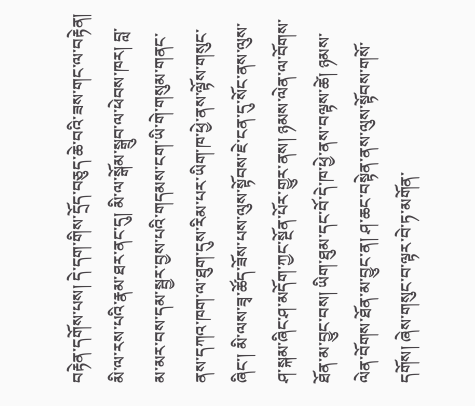བརྟེན་དགོས་པས། དེ་དག་གིས་དྲོད་བཅུད་ཆེ་བའི་ཟས་གང་ལ་བརྟེན། མི་ལ་རས་པའི་རྣམ་ཐར་ནང་དུ། མི་ལ་སྒོམ་སྒྲུབ་ལ་ཕེབས་ཁར། བླ་མ་མར་བས་དམ་སྦྱར་བྱས་པའི་གདམས་ངག་ཡི་གེ་གསུམ་གནང་ནས་དཀའ་ཁག་ལ་ཐུག་དུས་རིམ་པར་ཡིག་ཁ་ཕྱེ་ནས་ལྟོས་གསུང་ཞིང་། མི་ལས་ཟྭ་ཚོད་ཟོས་པས་ལུས་སྟོབས་ཇེ་ངན་དུ་སོང་ནས་ལུས་ཤ་སྐམ་ཞིང་ཤ་མདོག་ཀྱང་སྔོན་པོར་གྱུར་ནས། ཉམས་ལེན་ལ་བོགས་ཐོན་མ་བྱུང་བས། ཡིག་ཐུམ་དང་བོ་དེ་ཁ་ཕྱེ་ནས་བལྟས་ཚེ། ཉམས་ལེན་བོགས་ཐོན་མ་བྱུང་ན། ཤ་ཆང་བསྟེན་ནས་ལུས་སྟོབས་གསོ་དགོས། ཞེས་གསུང་བ་ལྟར་བེ་ཏ་མགོན་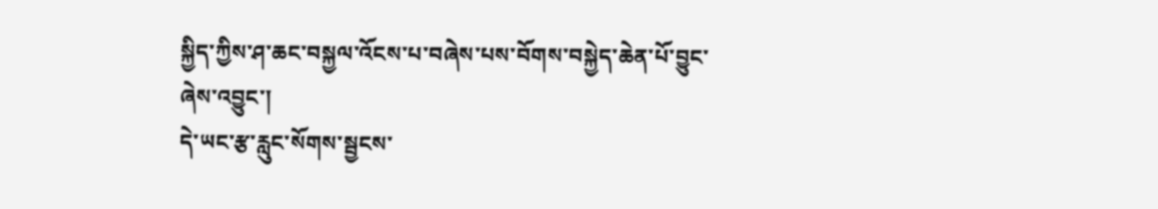སྐྱིད་ཀྱིས་ཤ་ཆང་བསྐྱལ་འོངས་པ་བཞེས་པས་བོགས་བསྐྱེད་ཆེན་པོ་བྱུང་ཞེས་འབྱུང་།
དེ་ཡང་རྩ་རླུང་སོགས་སྦྱངས་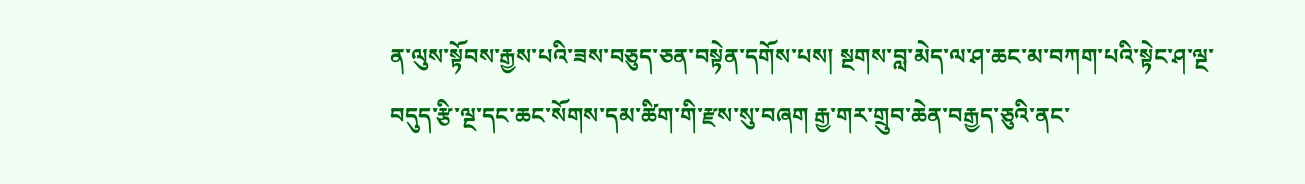ན་ལུས་སྟོབས་རྒྱས་པའི་ཟས་བཅུད་ཅན་བསྟེན་དགོས་པས། སྔགས་བླ་མེད་ལ་ཤ་ཆང་མ་བཀག་པའི་སྟེང་ཤ་ལྔ་བདུད་རྩི་ལྔ་དང་ཆང་སོགས་དམ་ཚིག་གི་རྫས་སུ་བཞག རྒྱ་གར་གྲུབ་ཆེན་བརྒྱད་ཅུའི་ནང་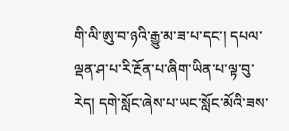གི་ལི་ཨུ་བ་ཉའི་རྒྱུ་མ་ཟ་པ་དང་། དཔལ་ལྡན་ཤ་པ་རི་རྔོན་པ་ཞིག་ཡིན་པ་ལྟ་བུ་རེད། དགེ་སློང་ཞེས་པ་ཡང་སློང་མོའི་ཟས་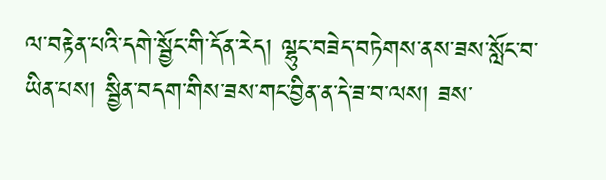ལ་བརྟེན་པའི་དགེ་སྦྱོང་གི་དོན་རེད། ལྷུང་བཟེད་བཏེགས་ནས་ཟས་སློང་བ་ཡིན་པས། སྦྱིན་བདག་གིས་ཟས་གང་བྱིན་ན་དེ་ཟ་བ་ལས། ཟས་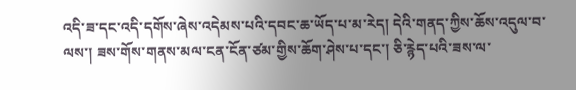འདི་ཟ་དང་འདི་དགོས་ཞེས་འདེམས་པའི་དབང་ཆ་ཡོད་པ་མ་རེད། དེའི་གནད་ཀྱིས་ཆོས་འདུལ་བ་ལས་། ཟས་གོས་གནས་མལ་ངན་ངོན་ཙམ་གྱིས་ཆོག་ཤེས་པ་དང་། ཅི་རྙེད་པའི་ཟས་ལ་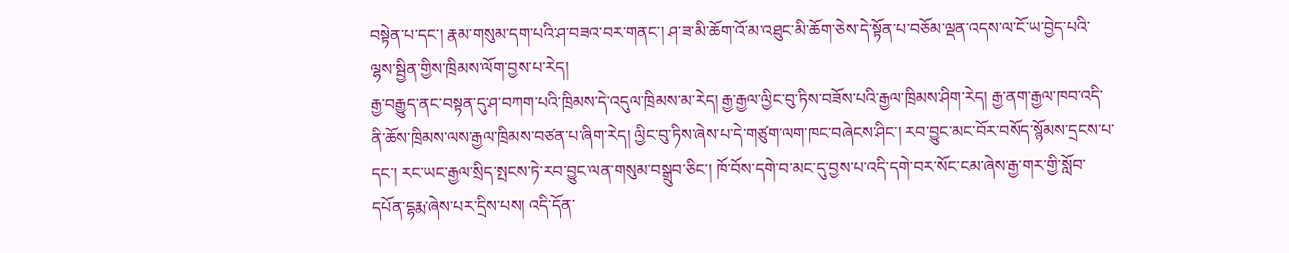བསྟེན་པ་དང་། རྣམ་གསུམ་དག་པའི་ཤ་བཟའ་བར་གནང་། ཤ་ཟ་མི་ཆོག་འོ་མ་འཐུང་མི་ཆོག་ཅེས་དེ་སྟོན་པ་བཅོམ་ལྡན་འདས་ལ་ངོ་ཡ་བྱེད་པའི་ལྷས་སྦྱིན་གྱིས་ཁྲིམས་ལོག་བྱས་པ་རེད།
རྒྱ་བརྒྱུད་ནང་བསྟན་དུ་ཤ་བཀག་པའི་ཁྲིམས་དེ་འདུལ་ཁྲིམས་མ་རེད། རྒྱ་རྒྱལ་ལྱིང་བུ་ཏིས་བཟོས་པའི་རྒྱལ་ཁྲིམས་ཤིག་རེད། རྒྱ་ནག་རྒྱལ་ཁབ་འདི་ནི་ཆོས་ཁྲིམས་ལས་རྒྱལ་ཁྲིམས་བཙན་པ་ཞིག་རེད། ལྱིང་བུ་ཏིས་ཞེས་པ་དེ་གཙུག་ལག་ཁང་བཞེངས་ཤིང་། རབ་བྱུང་མང་བོར་བསོད་སྙོམས་དྲངས་པ་དང་། རང་ཡང་རྒྱལ་སྲིད་སྤངས་ཏེ་རབ་བྱུང་ལན་གསུམ་བསྒྲུབ་ཅིང་། ཁོ་བོས་དགེ་བ་མང་དུ་བྱས་པ་འདི་དགེ་བར་སོང་ངམ་ཞེས་རྒྱ་གར་གྱི་སློབ་དཔོན་དྷརྨ་ཞེས་པར་དྲིས་པས། འདི་དོན་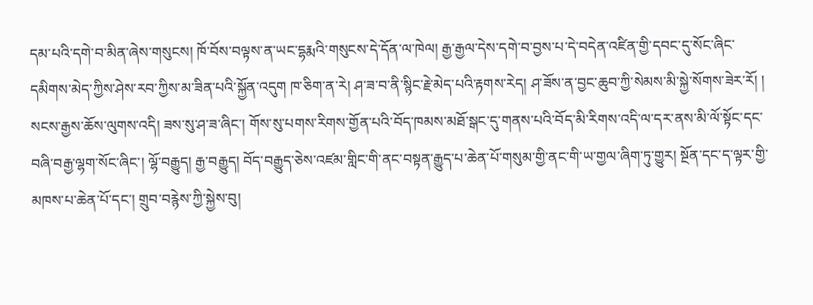དམ་པའི་དགེ་བ་མིན་ཞེས་གསུངས། ཁོ་བོས་བལྟས་ན་ཡང་དྷརྨའི་གསུངས་དེ་དོན་ལ་ཁེལ། རྒྱ་རྒྱལ་དེས་དགེ་བ་བྱས་པ་དེ་བདེན་འཛིན་གྱི་དབང་དུ་སོང་ཞིང་དམིགས་མེད་ཀྱིས་ཤེས་རབ་ཀྱིས་མ་ཟིན་པའི་སྐྱོན་འདུག ཁ་ཅིག་ན་རེ། ཤ་ཟ་བ་ནི་སྙིང་རྗེ་མེད་པའི་རྟགས་རེད། ཤ་ཟོས་ན་བྱང་ཆུབ་ཀྱི་སེམས་མི་སྐྱེ་སོགས་ཟེར་རོ། །
སངས་རྒྱས་ཆོས་ལུགས་འདི། ཟས་སུ་ཤ་ཟ་ཞིང་། གོས་སུ་པགས་རིགས་གྱོན་པའི་བོད་ཁམས་མཐོ་སྒང་དུ་གནས་པའི་བོད་མི་རིགས་འདི་ལ་དར་ནས་མི་ལོ་སྟོང་དང་བཞི་བརྒྱ་ལྷག་སོང་ཞིང་། ལྷོ་བརྒྱུད། རྒྱ་བརྒྱུད། བོད་བརྒྱུད་ཅེས་འཛམ་གླིང་གི་ནང་བསྟན་རྒྱུད་པ་ཆེན་པོ་གསུམ་གྱི་ནང་གི་ཡ་གྱལ་ཞིག་ཏུ་གྱུར། སྔོན་དང་ད་ལྟར་གྱི་མཁས་པ་ཆེན་པོ་དང་། གྲུབ་བརྙེས་ཀྱི་སྐྱེས་བུ།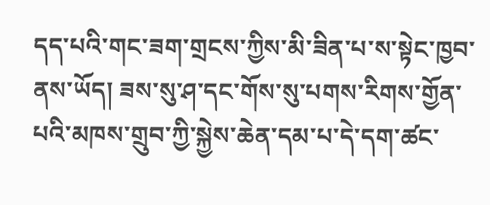དད་པའི་གང་ཟག་གྲངས་ཀྱིས་མི་ཟིན་པ་ས་སྟེང་ཁྱབ་ནས་ཡོད། ཟས་སུ་ཤ་དང་གོས་སུ་པགས་རིགས་གྱོན་པའི་མཁས་གྲུབ་ཀྱི་སྐྱེས་ཆེན་དམ་པ་དེ་དག་ཚང་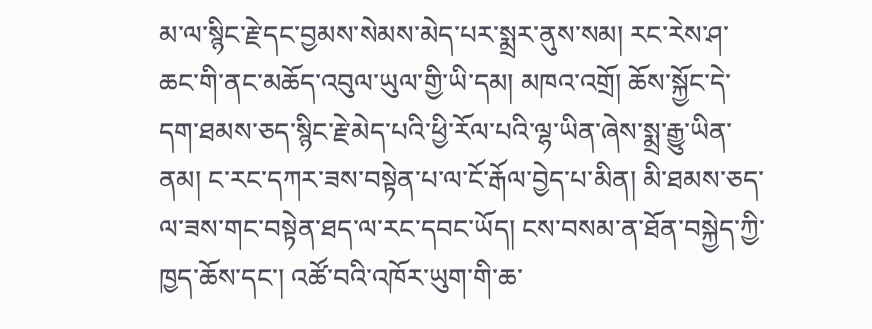མ་ལ་སྙིང་རྗེ་དང་བྱམས་སེམས་མེད་པར་སྨྲར་ནུས་སམ། རང་རེས་ཤ་ཆང་གི་ནང་མཆོད་འབུལ་ཡུལ་གྱི་ཡི་དམ། མཁའ་འགྲོ། ཆོས་སྐྱོང་དེ་དག་ཐམས་ཅད་སྙིང་རྗེ་མེད་པའི་ཕྱི་རོལ་པའི་ལྷ་ཡིན་ཞེས་སྨྲ་རྒྱུ་ཡིན་ནམ། ང་རང་དཀར་ཟས་བསྟེན་པ་ལ་ངོ་རྒོལ་བྱེད་པ་མིན། མི་ཐམས་ཅད་ལ་ཟས་གང་བསྟེན་ཐད་ལ་རང་དབང་ཡོད། ངས་བསམ་ན་ཐོན་བསྐྱེད་ཀྱི་ཁྱད་ཆོས་དང་། འཚོ་བའི་འཁོར་ཡུག་གི་ཆ་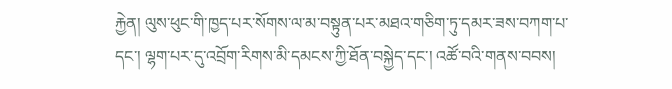རྐྱེན། ལུས་ཕུང་གི་ཁྱད་པར་སོགས་ལ་མ་བསྟུན་པར་མཐའ་གཅིག་ཏུ་དམར་ཟས་བཀག་པ་དང་། ལྷག་པར་དུ་འབྲོག་རིགས་མི་དམངས་ཀྱི་ཐོན་བསྐྱེད་དང་། འཚོ་བའི་གནས་བབས།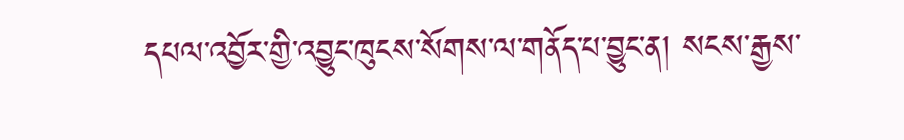དཔལ་འབྱོར་གྱི་འབྱུང་ཁུངས་སོགས་ལ་གནོད་པ་བྱུང་ན། སངས་རྒྱས་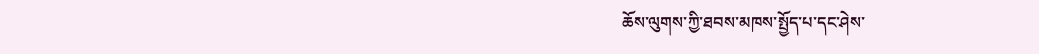ཆོས་ལུགས་ཀྱི་ཐབས་མཁས་སྤྱོད་པ་དང་ཤེས་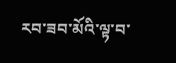རབ་ཟབ་མོའི་ལྟ་བ་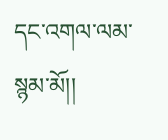དང་འགལ་ལམ་སྙམ་མོ།།